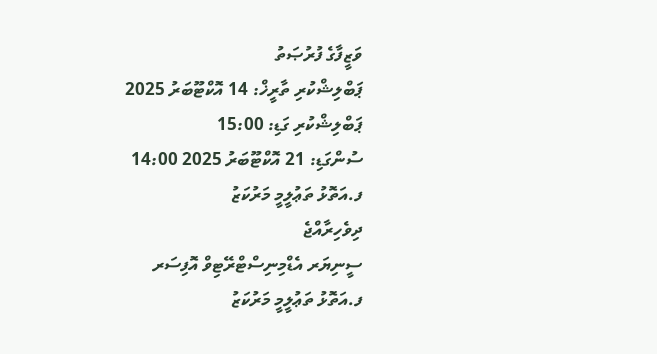ވަޒީފާގެ ފުރުޞަތު
ޕަބްލިޝްކުރި ތާރީޚް: 14 އޮކްޓޫބަރު 2025
ޕަބްލިޝްކުރި ގަޑި: 15:00
ސުންގަޑި: 21 އޮކްޓޫބަރު 2025 14:00
ފ.އަތޮޅު ތަޢުލީމީ މަރުކަޒު
ދިވެހިރާއްޖެ
ސީނިޔަރ އެޑްމިނިސްޓްރޭޓިވް އޮފިސަރ
ފ.އަތޮޅު ތަޢުލީމީ މަރުކަޒު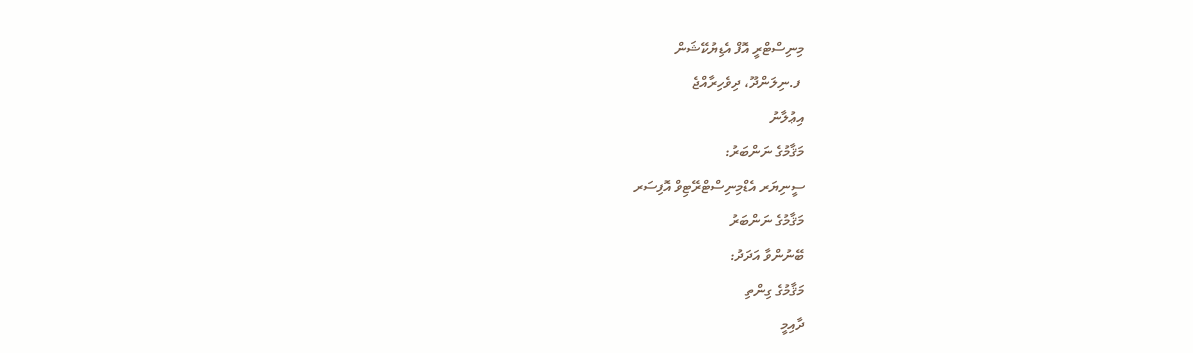މިނިސްޓްރީ އޮފް އެޑިޔުކޭޝަން
 ފ.ނިލަންދޫ، ދިވެހިރާއްޖެ
އިޢުލާނު
މަޤާމުގެ ނަންބަރު:
ސީނިޔަރ އެޑްމިނިސްޓްރޭޓިވް އޮފިސަރ
މަޤާމުގެ ނަންބަރު
ބޭނުންވާ އަދަދު:
މަޤާމުގެ ގިންތި
ދާއިމީ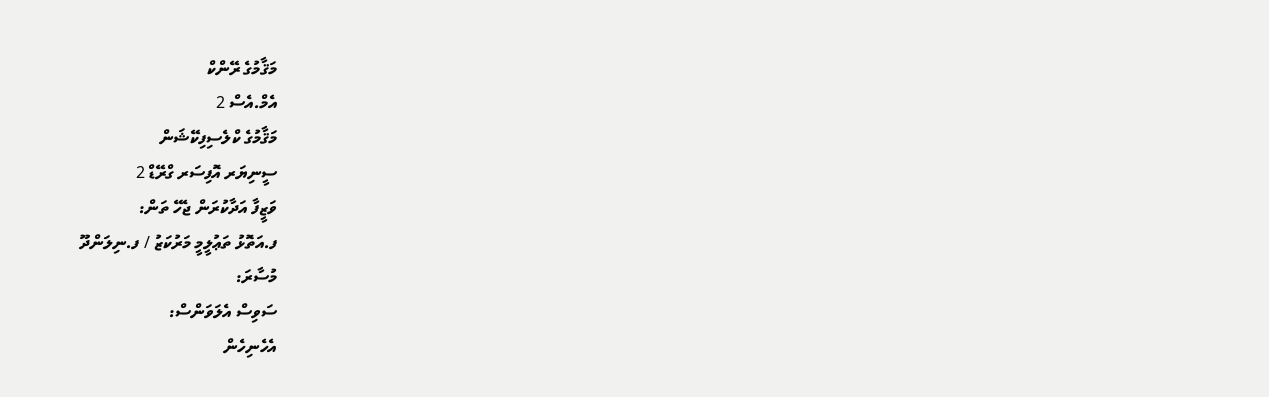މަޤާމުގެ ރޭންކް
އެމް.އެސް 2
މަޤާމުގެ ކްލެސިފިކޭޝަން
ސީނިޔަރ އޮފިސަރ ގްރޭޑް 2
ވަޒީފާ އަދާކުރަން ޖެހޭ ތަން:
ފ.އަތޮޅު ތަޢުލީމީ މަރުކަޒު / ފ.ނިލަންދޫ
މުސާރަ:
ސަވިސް އެލަވަންސް:
އެހެނިހެން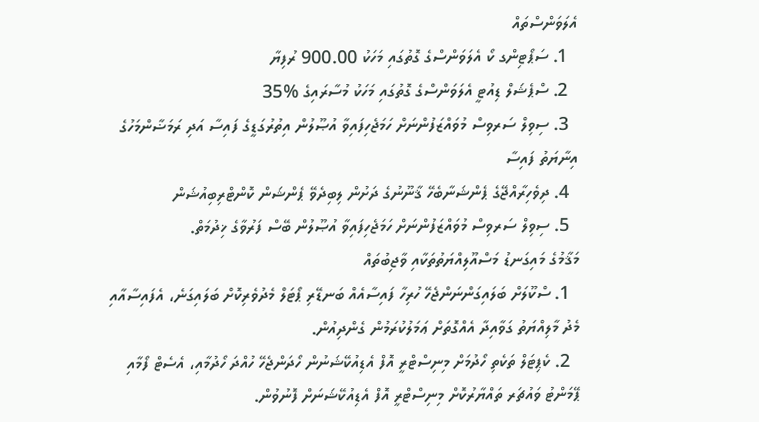އެލަވަންސްތައް
  1. ސަޕޯޓިންގ ކޯ އެލަވަންސްގެ ގޮތުގައި މަހަކު 900.00 ރުފިޔާ
  2. ސްޕެޝަލް ޑިއުޓީ އެލަވަންސްގެ ގޮތުގައި މަހަކު މުސާރައިގެ %35
  3. ސިވިލް ސަރވިސް މުވައްޒަފުންނަށް ހަމަޖެހިފައިވާ އުޞޫލުން އިތުރުގަޑީގެ ފައިސާ އަދި ރަމަޟާންމަހުގެ އިނާޔަތު ފައިސާ
  4. ދިވެހިރާއްޖޭގެ ޕެންޝަނާބެހޭ ޤާނޫނުގެ ދަށުން ލިބިދެވޭ ޕެންޝަން ކޮންޓްރިބިއުޝަން
  5. ސިވިލް ސަރވިސް މުވައްޒަފުންނަށް ހަމަޖެހިފައިވާ އުޞޫލުން ބޭސް ފަރުވާގެ ޚިދުމަތް.
މަޤާމުގެ މައިގަނޑު މަސްއޫލިއްޔަތުތަކާއި ވާޖިބުތައް
  1. ސްކޫލަށް ބަލައިގަންނަންޖެހޭ ހުރިހާ ފައިސާއެއް ބަނޑޭރި ޕޯޓަލް މެދުވެރިކޮށް ބަލައިގަނެ، އެފައިސާއާއި މެދު މާލިއްޔަތު ގަވާއިދާ އެއްގޮތަށް ޢަމަލުކުރަމުން ގެންދިއުން.
  2. ކެޕިޓަލް ތަކެތި ހޯދުމަށް މިނިސްޓްރީ އޮފް އެޑިއުކޭޝަނުން ހޯދަންޖެހޭ ހުއްދަ ހޯދުމާއި، އެސެޓް ފޯމާއި ޕޭމަންޓު ވައުޗަރ ތައްޔާރުކޮށް މިނިސްޓްރީ އޮފް އެޑިއުކޭޝަނަށް ފޮނުވުން.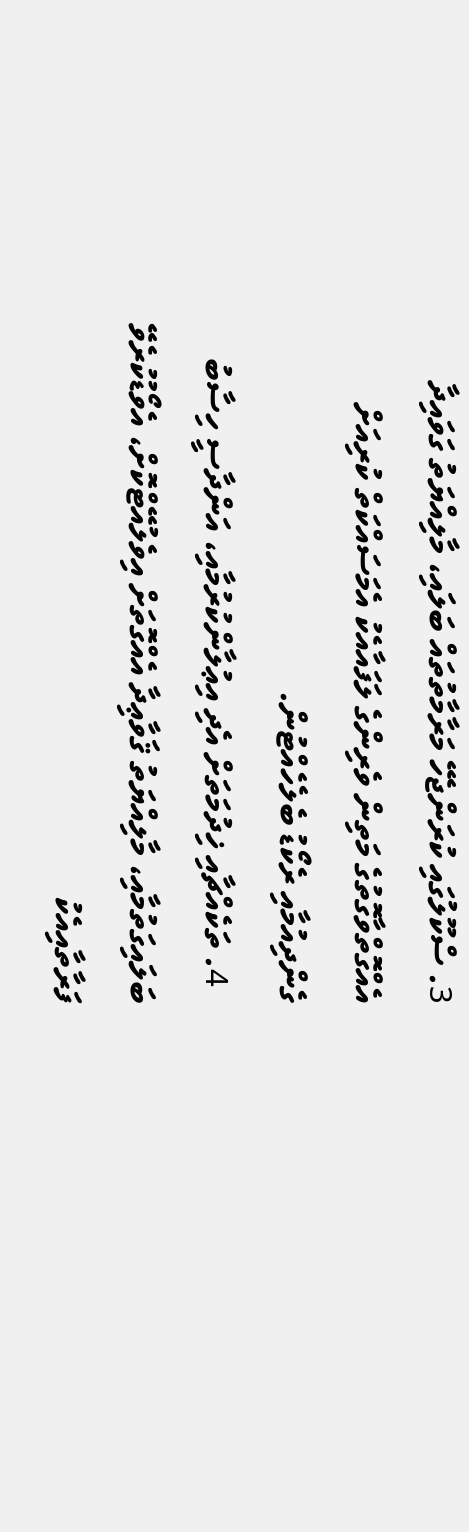3. ސްކޫލުގައި ކުރަންޖެހޭ މަރާމާތުތައް ބަލައި، މާލިއްޔަތު ގަވައިދާ އެއްގޮތްވާގޮތުގެ މަތިން ވެރިންގެ ލަފައާއެކު އެމަސައްކަތް ކުރިއަށް ގެންދިއުމާއި ރެކޯޑު ބެލެހެއްޓުން.
  4. ތަކެއްޗާއި ޚިދުމަތަށް އެދި އިޢުލާންކުރުމާއި، އަންދާސީ ހިސާބު ބަލައިގަތުމާއި، މާލިއްޔަތު ޤަވާޢިދާ އެއްގޮތަށް އިވެލުއޭޓްކޮށް، އެވޯޑުކުރެވޭ ފަރާތާއިއެކު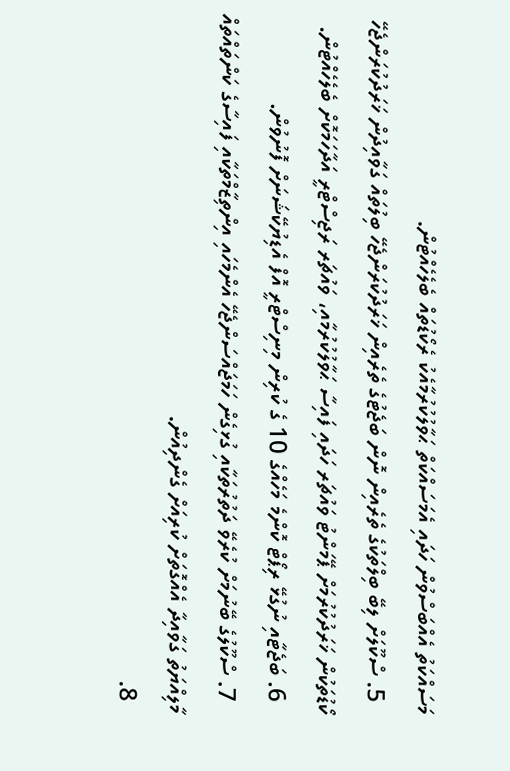މަސައްކަތު އެއްބަސްވުން ހަދައި އެމަސައްކަތް ޙަވާލުކުރުމާއެކު ރެކޯޑުތައް ބެލެހެއްޓުން.
  5. ސްކޫލަށް ލިބޭ ބިލްތަކުގެ ތެރެއިން ނޮން ބަޖެޓުގެ ތެރެއިން ޚަރަދުކުރަންޖެހޭ ބިލުތައް ގަވާއިދުން ޚަރަދުކުރަންޖެހޭ ކޯޑުތަކުން ޚަރަދުކުރުމަށް ޕޭމަންޓު ވައުޗަރ ހަދައި ފައިސާ ޙަވާލުކުރުމާއި، ވައުޗަރ ރަޖިސްޓްރީ އަދާހަމަކޮށް ބެލެހެއްޓުން.
  6. ބަޖެޓާއި ނުގުޅޭ ރިޕޯޓް ކޮންމެ މަހެއްގެ 10 ގެ ކުރިން މިނިސްޓްރީ އޮފް އެޑިޔުކޭޝަނަށް ފޮނުވުން.
  7. ސްކޫލުގެ ބޭނުމަށް ކުރެވޭ ދަތުރުތަކާއި ގުޅިގެން ހަމަޖައްސަންޖެހޭ އެންމެހައި އިންތިޒާމްތަކާއި ފައިސާގެ ކަންތައްތައް މާލިއްޔަތު ގަވާއިދާ އެއްގޮތަށް ކުރިއަށް ގެންދިއުން.
  8.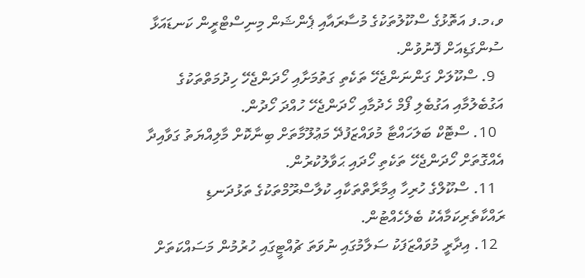ވ،މ.ފ އަތޮޅުގެ ސްކޫލުތަކުގެ މުސާރައާއި ޕެންޝަން މިނިސްޓްރީން ކަނޑައަޅާ ސުންގަޑިއަށް ފޮނުވުން.
  9. ސްކޫލަށް ގަންނަންޖެހޭ ތަކެތި ގަތުމަށާއި ހޯދަންޖެހޭ ހިދުމަތްތަކުގެ އަގުބެލުމާއި އަގުބެލި ފޯމް ހެދުމާއި ހޯދަންޖެހޭ ހުއްދަ ހޯދުން.
  10. ސްޓޮކް ބަލަހައްޓާ މުވައްޒަފުދޭ މަޢުލޫމާތަށް ބިނާކޮށް މާލިއްޔަތު ގަވާއިދާ އެއްގޮތަށް ހޯދަންޖެހޭ ތަކެތި ހޯދައި ޙަވާލުކުރުން.
  11. ސްކޫލްގެ ހުރިހާ ޢިމާރާތްތަކާއި ކުލާސްރޫމްތަކުގެ ތަޅުދަނޑި ރައްކާތެރިކަމާއެކު ބެލެހެއްޓުން.
  12. އިދާރީ މުވައްޒަފަކު ސަލާމުގައި ނުވަތަ ޗުއްޓީގައި ހުރުމުން މަސައްކަތަށް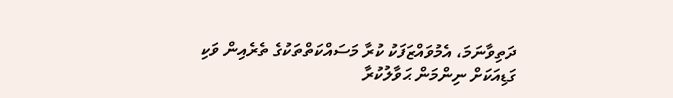ދަތިވާނަމަ، އެމުވައްޒަފަކު ކުރާ މަސައްކަތްތަކުގެ ތެރެއިން ވަކި ގަޑިއަކަށް ނިންމަން ޙަވާލުކުރާ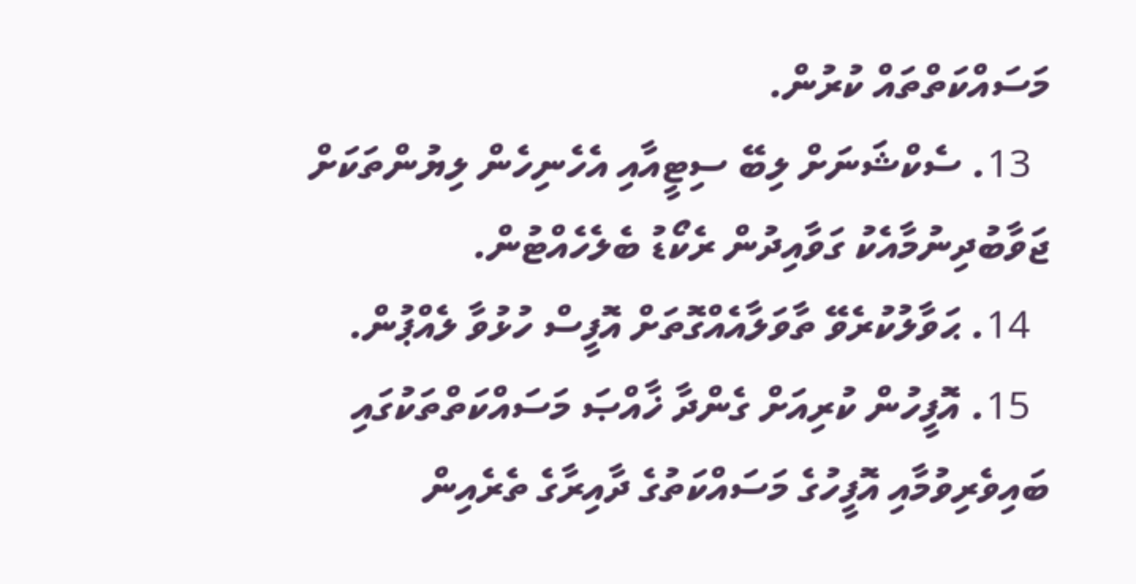މަސައްކަތްތައް ކުރުން.
  13. ސެކްޝަނަށް ލިބޭ ސިޓީއާއި އެހެނިހެން ލިޔުންތަކަށް ޖަވާބުދިނުމާއެކު ގަވާއިދުން ރެކޯޑު ބެލެހެއްޓުން.
  14. ޙަވާލުކުރެވޭ ތާވަލާއެއްގޮތަށް އޮފީސް ހުޅުވާ ލެއްޕުން.
  15. އޮފީހުން ކުރިއަށް ގެންދާ ޚާއްޞަ މަސައްކަތްތަކުގައި ބައިވެރިވުމާއި އޮފީހުގެ މަސައްކަތުގެ ދާއިރާގެ ތެރެއިން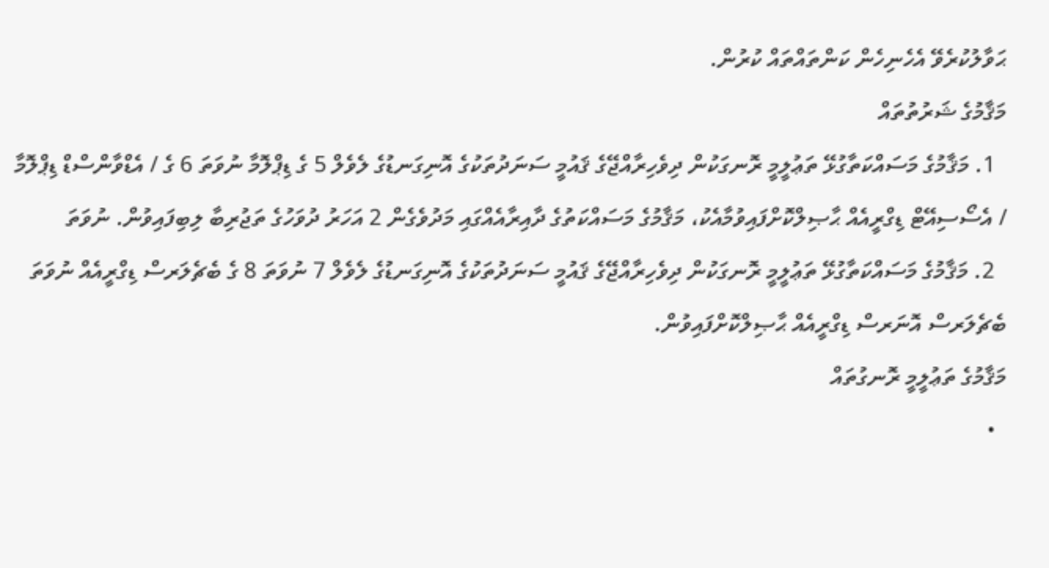ޙަވާލުކުރެވޭ އެހެނިހެން ކަންތައްތައް ކުރުން.
މަޤާމުގެ ޝަރުތުތައް
  1. މަޤާމުގެ މަސައްކަތާގުޅޭ ތަޢުލީމީ ރޮނގަކުން ދިވެހިރާއްޖޭގެ ޤައުމީ ސަނަދުތަކުގެ އޮނިގަނޑުގެ ލެވެލް 5 ގެ ޑިޕްލޮމާ ނުވަތަ 6 ގެ / އެޑްވާންސްޑް ޑިޕްލޮމާ / އެސޯސިއޭޓް ޑިގްރީއެއް ޙާޞިލްކޮށްފައިވުމާއެކު، މަޤާމުގެ މަސައްކަތުގެ ދާއިރާއެއްގައި މަދުވެގެން 2 އަހަރު ދުވަހުގެ ތަޖުރިބާ ލިބިފައިވުން. ނުވަތަ
  2. މަޤާމުގެ މަސައްކަތާގުޅޭ ތަޢުލީމީ ރޮނގަކުން ދިވެހިރާއްޖޭގެ ޤައުމީ ސަނަދުތަކުގެ އޮނިގަނޑުގެ ލެވެލް 7 ނުވަތަ 8 ގެ ބެޗެލަރސް ޑިގްރީއެއް ނުވަތަ ބެޗެލަރސް އޮނަރސް ޑިގްރީއެއް ޙާޞިލްކޮށްފައިވުން.
މަޤާމުގެ ތަޢުލީމީ ރޮނގުތައް
  •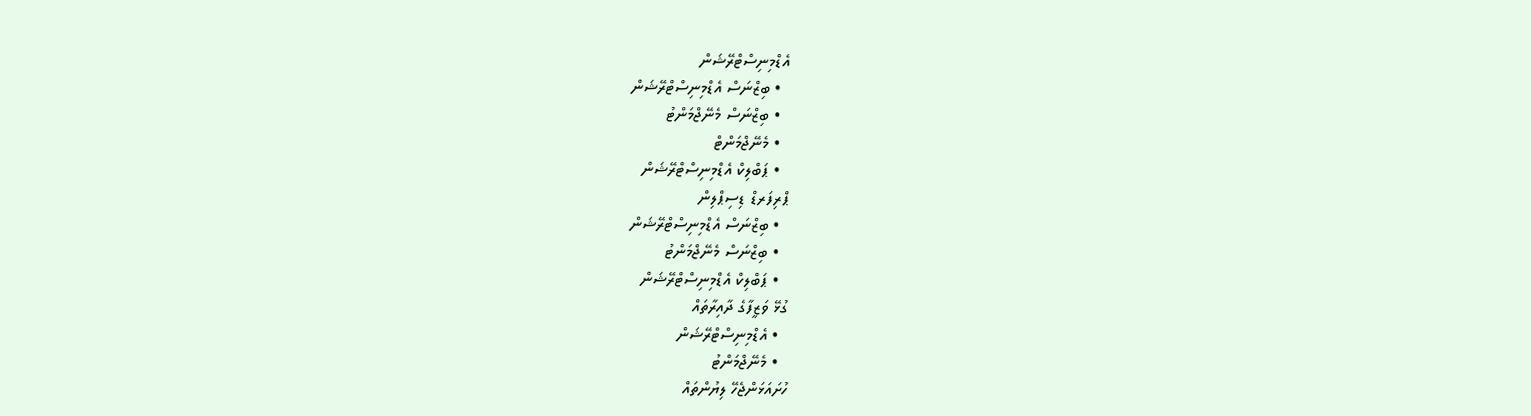އެޑްމިނިސްޓްރޭޝަން
  • ބިޒްނަސް އެޑްމިނިސްޓްރޭޝަން
  • ބިޒްނަސް މެނޭޖްމަންޓު
  • މެނޭޖްމަންޓް
  • ޕަބްލިކް އެޑްމިނިސްޓްރޭޝަން
ޕްރިފަރޑް ޑިސިޕްލިން
  • ބިޒްނަސް އެޑްމިނިސްޓްރޭޝަން
  • ބިޒްނަސް މެނޭޖްމަންޓު
  • ޕަބްލިކް އެޑްމިނިސްޓްރޭޝަން
ގުޅޭ ވަޒީފާގެ ދާއިރާތައް
  • އެޑްމިނިސްޓްރޭޝަން
  • މެނޭޖްމަންޓު
ހުށައަޅަންޖެހޭ ލިޔުންތައް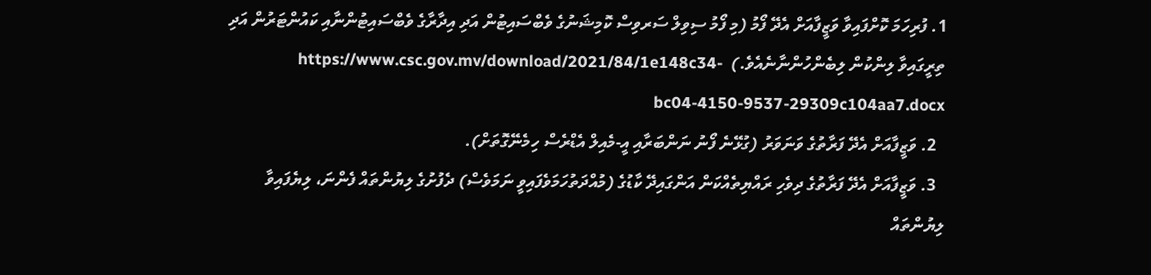1. ފުރިހަމަ ކޮށްފައިވާ ވަޒީފާއަށް އެދޭ ފޯމު (މި ފޯމު ސިވިލް ސަރވިސް ކޮމިޝަނުގެ ވެބްސައިޓުން އަދި އިދާރާގެ ވެބްސައިޓުންނާއި ކައުންޓަރުން އަދި ތިރީގައިވާ ލިންކުން ލިބެންހުންނާނެއެވެ.)  https://www.csc.gov.mv/download/2021/84/1e148c34-bc04-4150-9537-29309c104aa7.docx
  2. ވަޒީފާއަށް އެދޭ ފަރާތުގެ ވަނަވަރު (ގުޅޭނެ ފޯނު ނަންބަރާއި އީ-މެއިލް އެޑްރެސް ހިމެނޭގޮތަށް).
  3. ވަޒީފާއަށް އެދޭ ފަރާތުގެ ދިވެހި ރައްޔިތެއްކަން އަންގައިދޭ ކާޑުގެ (މުއްދަތުހަމަވެފައިވީ ނަމަވެސް) ދެފުށުގެ ލިޔުންތައް ފެންނަ، ލިޔެފައިވާ ލިޔުންތައް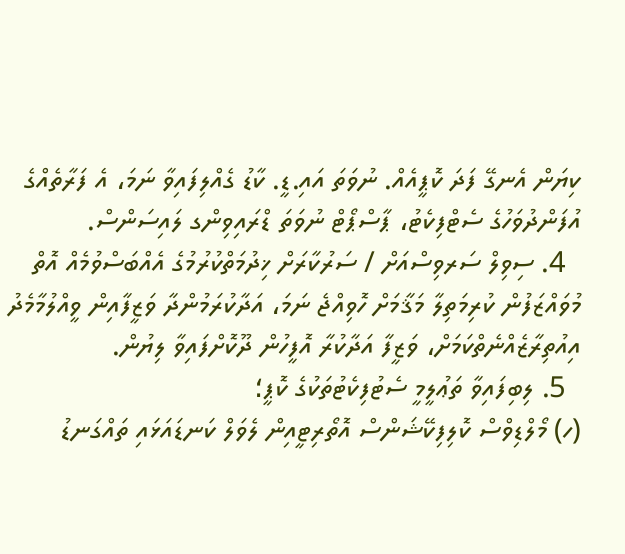ކިޔަން އެނގޭ ފަދަ ކޮޕީއެއް. ނުވަތަ އައި.ޑީ. ކާޑު ގެއްލިފައިވާ ނަމަ، އެ ފަރާތެއްގެ އުފަންދުވަހުގެ ސެޓްފިކެޓު، ޕާސްޕޯޓް ނުވަތަ ޑްރައިވިންގ ލައިސަންސް.
  4. ސިވިލް ސަރވިސްއަށް / ސަރުކާރަށް ޚިދުމަތްކުރުމުގެ އެއްބަސްވުމެއް އޮތް މުވައްޒަފުން ކުރިމަތިލާ މަޤާމަށް ހޮވިއްޖެ ނަމަ، އަދާކުރަމުންދާ ވަޒީފާއިން ވީއްލުމާމެދު އިއުތިރާޒެއްނެތްކަމަށް، ވަޒީފާ އަދާކުރާ އޮފީހުން ދޫކޮށްފައިވާ ލިޔުން.
  5. ލިބިފައިވާ ތަޢުލީމީ ސެޓުފިކެޓުތަކުގެ ކޮޕީ؛
(ހ) މޯލްޑިވްސް ކޮލިފިކޭޝަންސް އޮތޯރިޓީއިން ލެވަލް ކަނޑައަޅައި ތައްގަނޑު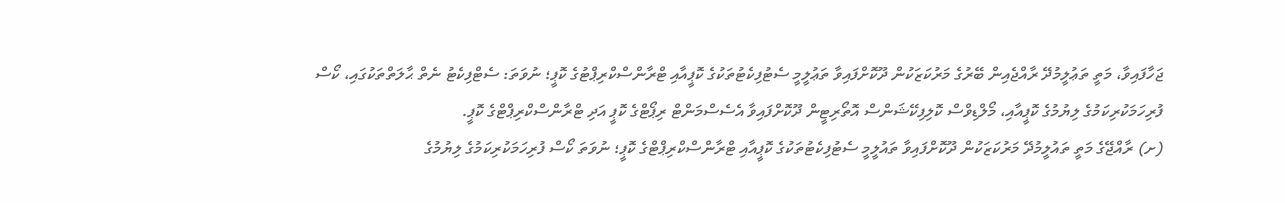ޖަހާފައިވާ، މަތީ ތަޢުލީމުދޭ ރާއްޖެއިން ބޭރުގެ މަރުކަޒަކުން ދޫކޮށްފައިވާ ތަޢުލީމީ ސެޓުފިކެޓުތަކުގެ ކޮޕީއާއި ޓްރާންސްކްރިޕްޓުގެ ކޮޕީ؛ ނުވަތަ: ސެޓްފިކެޓު ނެތް ޙާލަތްތަކުގައި، ކޯސް ފުރިހަމަކުރިކަމުގެ ލިޔުމުގެ ކޮޕީއާއި، މޯލްޑިވްސް ކޮލިފިކޭޝަންސް އޮތޯރިޓީން ދޫކޮށްފައިވާ އެސެސްމަންޓް ރިޕޯޓްގެ ކޮޕީ އަދި ޓްރާންސްކްރިޕްޓްގެ ކޮޕީ.
(ށ) ރާއްޖޭގެ މަތީ ތައުލީމުދޭ މަރުކަޒަކުން ދޫކޮށްފައިވާ ތައުލީމީ ސެޓުފިކެޓުތަކުގެ ކޮޕީއާއި ޓްރާންސްކްރިޕްޓްގެ ކޮޕީ؛ ނުވަތަ ކޯސް ފުރިހަމަކުރިކަމުގެ ލިޔުމުގެ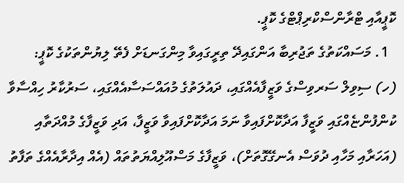ކޮޕީއާއި ޓްރާންސްކްރިޕްޓްގެ ކޮޕީ.
  1. މަސައްކަތުގެ ތަޖުރިބާ އަންގައިދޭ ތިރީގައިވާ މިންގަނޑަށް ފެތޭ ލިޔުންތަކުގެ ކޮޕީ:
(ހ) ސިވިލް ސަރވިސްގެ ވަޒީފާއެއްގައި، ދައުލަތުގެ މުއައްސަސާއެއްގައި، ސަރުކާރު ހިއްސާވާ ކުންފުންޏެއްގައި ވަޒީފާ އަދާކޮށްފައިވާ ނަމަ އަދާކޮށްފައިވާ ވަޒީފާ، އަދި ވަޒީފާގެ މުއްދަތާއި (އަހަރާއި މަހާއި ދުވަސް އެނގޭގޮތަށް)، ވަޒީފާގެ މަސްއޫލިއްޔަތުތައް (އެއް އިދާރާއެއްގެ ތަފާތު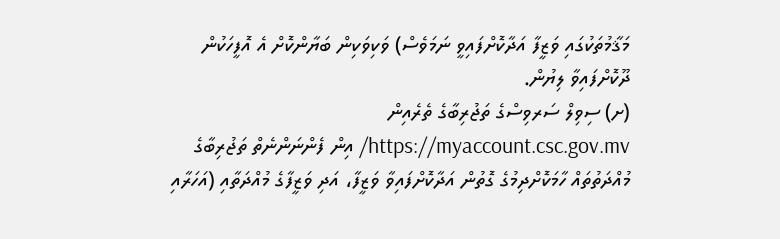މަޤާމުތަކުގައި ވަޒީފާ އަދާކޮށްފައިވީ ނަމަވެސް) ވަކިވަކިން ބަޔާންކޮށް އެ އޮފީހަކުން ދޫކޮށްފައިވާ ލިޔުން.
(ށ) ސިވިލް ސަރވިސްގެ ތަޖުރިބާގެ ތެރެއިން https://myaccount.csc.gov.mv/ އިން ފެންނަންނެތް ތަޖުރިބާގެ މުއްދަތުތައް ހާމަކޮށްދިމުގެ ގޮތުން އަދާކޮށްފައިވާ ވަޒީފާ، އަދި ވަޒީފާގެ މުއްދަތާއި (އަހަރާއި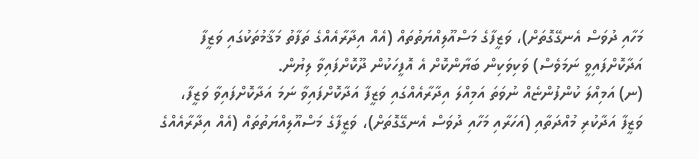މަހާއި ދުވަސް އެނގޭގޮތަށް)، ވަޒީފާގެ މަސްއޫލިއްޔަތުތައް (އެއް އިދާރާއެއްގެ ތަފާތު މަޤާމުތަކުގައި ވަޒީފާ އަދާކޮށްފައިވީ ނަމަވެސް) ވަކިވަކިން ބަޔާންކޮށް އެ އޮފީހަކުން ދޫކޮށްފައިވާ ލިޔުން.
(ނ) އަމިއްލަ ކުންފުންޏެއް ނުވަތަ އަމިއްލަ އިދާރާއެއްގައި ވަޒީފާ އަދާކޮށްފައިވާ ނަމަ އަދާކޮށްފައިވާ ވަޒީފާ، ވަޒީފާ އަދާކުރި މުއްދަތާއި (އަހަރާއި މަހާއި ދުވަސް އެނގޭގޮތަށް)، ވަޒީފާގެ މަސްއޫލިއްޔަތުތައް (އެއް އިދާރާއެއްގެ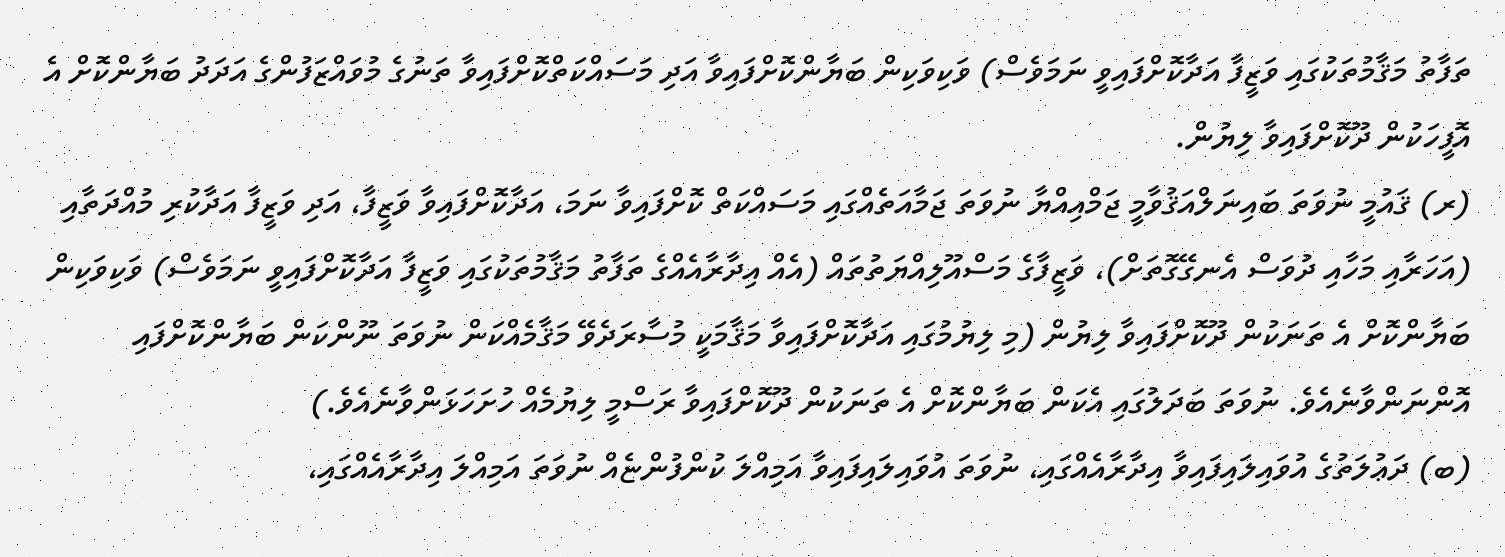ތަފާތު މަޤާމުތަކުގައި ވަޒީފާ އަދާކޮށްފައިވީ ނަމަވެސް) ވަކިވަކިން ބަޔާންކޮށްފައިވާ އަދި މަސައްކަތްކޮށްފައިވާ ތަނުގެ މުވައްޒަފުންގެ އަދަދު ބަޔާންކޮށް އެ އޮފީހަކުން ދޫކޮށްފައިވާ ލިޔުން.
(ރ) ޤައުމީ ނުވަތަ ބައިނަލްއަޤުވާމީ ޖަމްއިއްޔާ ނުވަތަ ޖަމާއަތެއްގައި މަސައްކަތް ކޮށްފައިވާ ނަމަ، އަދާކޮށްފައިވާ ވަޒީފާ، އަދި ވަޒީފާ އަދާކުރި މުއްދަތާއި (އަހަރާއި މަހާއި ދުވަސް އެނގޭގޮތަށް)، ވަޒީފާގެ މަސްއޫލިއްޔަތުތައް (އެއް އިދާރާއެއްގެ ތަފާތު މަޤާމުތަކުގައި ވަޒީފާ އަދާކޮށްފައިވީ ނަމަވެސް) ވަކިވަކިން ބަޔާންކޮށް އެ ތަނަކުން ދޫކޮށްފައިވާ ލިޔުން (މި ލިޔުމުގައި އަދާކޮށްފައިވާ މަޤާމަކީ މުސާރަދެވޭ މަޤާމެއްކަން ނުވަތަ ނޫންކަން ބަޔާންކޮށްފައި އޮންނަންވާނެއެވެ. ނުވަތަ ބަދަލުގައި އެކަން ބަޔާންކޮށް އެ ތަނަކުން ދޫކޮށްފައިވާ ރަސްމީ ލިޔުމެއް ހުށަހަޅަންވާނެއެވެ.)
(ބ) ދަޢުލަތުގެ އުވައިލައިފައިވާ އިދާރާއެއްގައި، ނުވަތަ އުވައިލައިފައިވާ އަމިއްލަ ކުންފުންޏެއް ނުވަތަ އަމިއްލަ އިދާރާއެއްގައި،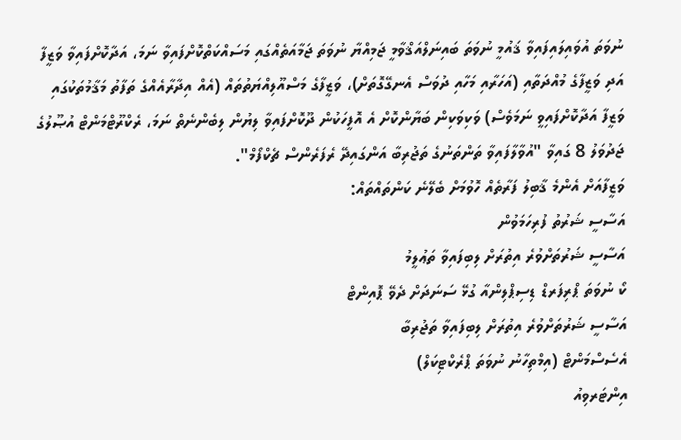ނުވަތަ އުވައިލައިފައިވާ ޤައުމީ ނުވަތަ ބައިނަލްއަޤްވާމީ ޖަމިއްޔާ ނުވަތަ ޖަމާއަތެއްގައި މަސައްކަތްކޮށްފައިވާ ނަމަ، އަދާކޮށްފައިވާ ވަޒީފާ އަދި ވަޒީފާގެ މުއްދަތާއި (އަހަރާއި މަހާއި ދުވަސް އެނގޭގޮތަށް)، ވަޒީފާގެ މަސްއޫލިއްޔަތުތައް (އެއް އިދާރާއެއްގެ ތަފާތު މަޤާމުތަކުގައި ވަޒީފާ އަދާކޮށްފައިވީ ނަމަވެސް) ވަކިވަކިން ބަޔާންކޮށް އެ އޮފީހަކުން ދޫކޮށްފައިވާ ލިޔުން ލިބެންނެތް ނަމަ، ރެކްރޫޓްމަންޓް އުޞޫލުގެ ޖަދުވަލު 8 ގައިވާ "އުވާލާފައިވާ ތަންތަނުގެ ތަޖުރިބާ އަންގައިދޭ ރެފަރެންސް ޗެކްފޯމް".
ވަޒީފާއަށް އެންމެ ޤާބިލު ފަރާތެއް ހޮވުމަށް ބެލޭނެ ކަންތައްތައް:
އަސާސީ ޝަރުތު ފުރިހަމަވުން
އަސާސީ ޝަރުތަށްވުރެ އިތުރަށް ލިބިފައިވާ ތަޢުލީމު
ކޯ ނުވަތަ ޕްރިފަރޑް ޑިސިޕްލިންއާ ގުޅޭ ސަނަދަށް ދެވޭ ޕޮއިންޓް
އަސާސީ ޝަރުތަށްވުރެ އިތުރަށް ލިބިފައިވާ ތަޖުރިބާ
އެސެސްމަންޓް (އިމްތިހާނު ނުވަތަ ޕްރެކްޓިކަލް)
އިންޓަރވިއު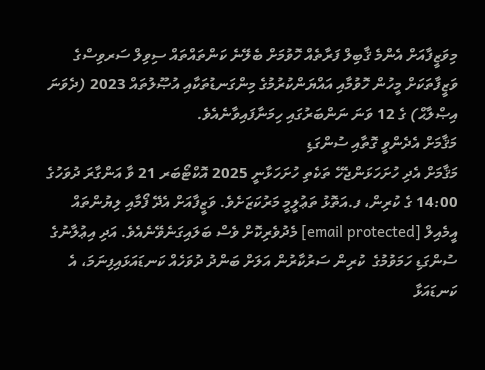މިވަޒީފާއަށް އެންމެ ޤާބިލް ފަރާތެއް ހޮވުމަށް ބެލޭނެ ކަންތައްތައް ސިވިލް ސަރވިސްގެ ވަޒީފާތަކަށް މީހުން ހޮވުމާއި އައްޔަންކުރުމުގެ މިންގަނޑުތަކާއި އުޞޫލުތައް 2023 (ދެވަނަ އިޞްލާޙް) ގެ 12 ވަނަ ނަންބަރުގައި ހިމަނާފައިވާނެއެވެ.
މަޤާމަށް އެދެންވީ ގޮތާއި ސުންގަޑި
މަޤާމަށް އެދި ހުށަހަޅަންޖެހޭ ތަކެތި ހުށަހަޅާނީ 2025 އޮކްޓޯބަރ 21 ވާ އަންގާރަ ދުވަހުގެ 14:00 ގެ ކުރިން، ފ.އަތޮޅު ތަޢުލީމީ މަރުކަޒަށެވެ. ވަޒީފާއަށް އެދޭ ފޯމާއި ލިޔުންތައް އީމެއިލް [email protected] މެދުވެރިކޮށް ވެސް ބަލައިގަނެވޭނެއެވެ. އަދި އިޢުލާނުގެ ސުންގަޑި ހަމަވުމުގެ  ކުރިން ސަރުކާރުން އަލަށް ބަންދު ދުވަހެއް ކަނޑައަޅައިފިނަމަ، އެ ކަނޑައަޅާ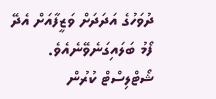ދުވަހުގެ އަދަދަށް ވަޒީފާއަށް އެދޭ ފޯމު ބަލައިގަނެވޭނެއެވެ.
ޝޯޓްލިސްޓް ކުރުން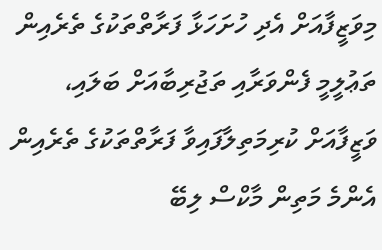މިވަޒީފާއަށް އެދި ހުށަހަޅާ ފަރާތްތަކުގެ ތެރެއިން ތަޢުލީމީ ފެންވަރާއި ތަޖުރިބާއަށް ބަލައި، ވަޒީފާއަށް ކުރިމަތިލާފައިވާ ފަރާތްތަކުގެ ތެރެއިން އެންމެ މަތިން މާކްސް ލިބޭ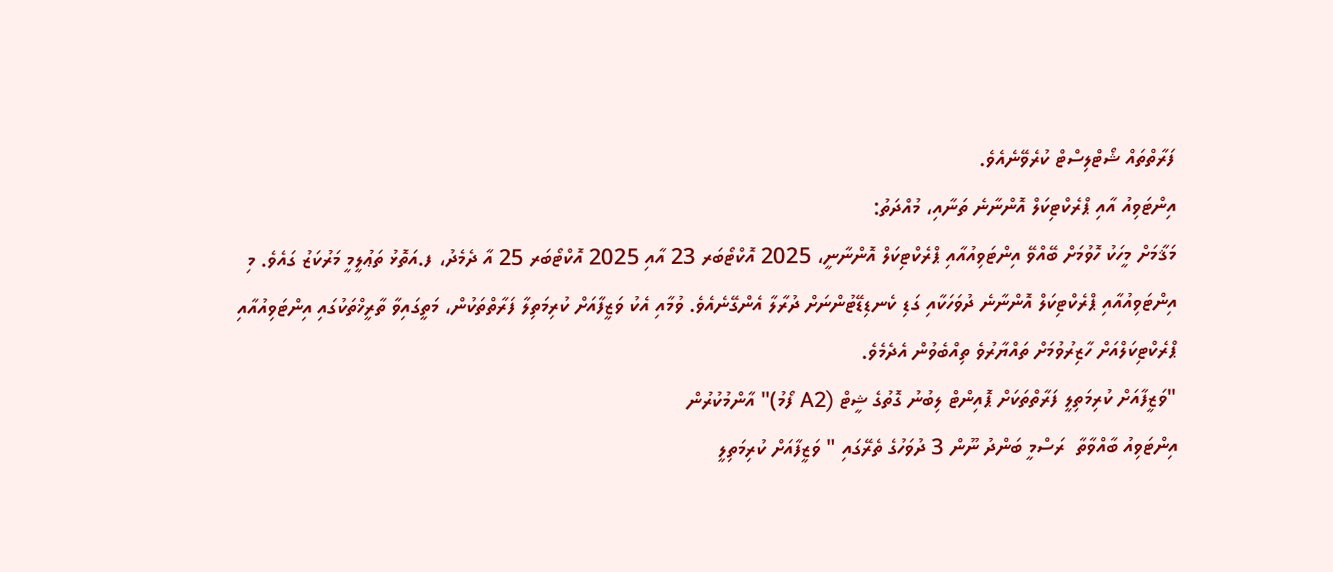ފަރާތްތައް ޝޯޓްލިސްޓް ކުރެވޭނެއެވެ.
އިންޓަވިއު އާއި ޕްރެކްޓިކަލް އޮންނާނެ ތަނާއި، މުއްދަތު:
މަޤާމަށް މީހަކު ހޮވުމަށް ބޭއްވޭ އިންޓަވިއުއާއި ޕްރެކްޓިކަލް އޮންނާނީ، 2025 އޮކްޓޯބަރ 23 އާއި 2025 އޮކްޓޯބަރ 25 އާ ދެމެދު، ފ.އަތޮޅު ތަޢުލީމީ މަރުކަޒު ގައެވެ. މި އިންޓަވިއުއާއި ޕްރެކްޓިކަލް އޮންނާނެ ދުވަހަކާއި ގަޑި ކެނޑިޑޭޓުންނަށް ދުރާލާ އެންގޭނެއެވެ. ވުމާއި އެކު ވަޒީފާއަށް ކުރިމަތިލާ ފަރާތްތަކުން، މަތީގައިވާ ތާރީޚްތަކުގައި އިންޓަވިއުއާއި ޕްރެކްޓިކަލްއަށް ހާޒިރުވުމަށް ތައްޔާރުވެ ތިއްބެވުން އެދެމެވެ.
"ވަޒީފާއަށް ކުރިމަތިލީ ފަރާތްތަކަށް ޕޮއިންޓް ލިބުނު ގޮތުގެ ޝީޓް (A2 ފޯމު)" އާންމުކުރުން
އިންޓަވިއު ބާއްވާތާ  ރަސްމީ ބަންދު ނޫން 3 ދުވަހުގެ ތެރޭގައި " ވަޒީފާއަށް ކުރިމަތިލީ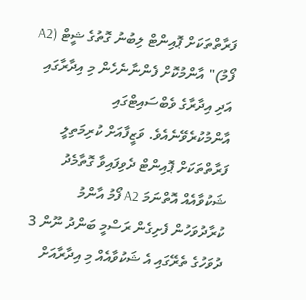ފަރާތްތަކަށް ޕޮއިންޓް ލިބުނު ގޮތުގެ ޝީޓް (A2 ފޯމު)" އާންމުކޮށް ފެންނާނެހެން މި އިދާރާގައި އަދި އިދާރާގެ ވެބްސައިޓްގައި އާންމުކުރެވޭނެއެވެ. ވަޒީފާއަށް ކުރިމަތިލީ ފަރާތްތަކަށް ޕޮއިންޓް ދެވިފައިވާ ގޮތާމެދު ޝަކުވާއެއް އޮތްނަމަ A2 ފޯމު އާންމު ކުރާދުވަހުން ފެށިގެން ރަސްމީ ބަންދު ނޫން 3 ދުވަހުގެ ތެރޭގައި އެ ޝަކުވާއެއް މި އިދާރާއަށް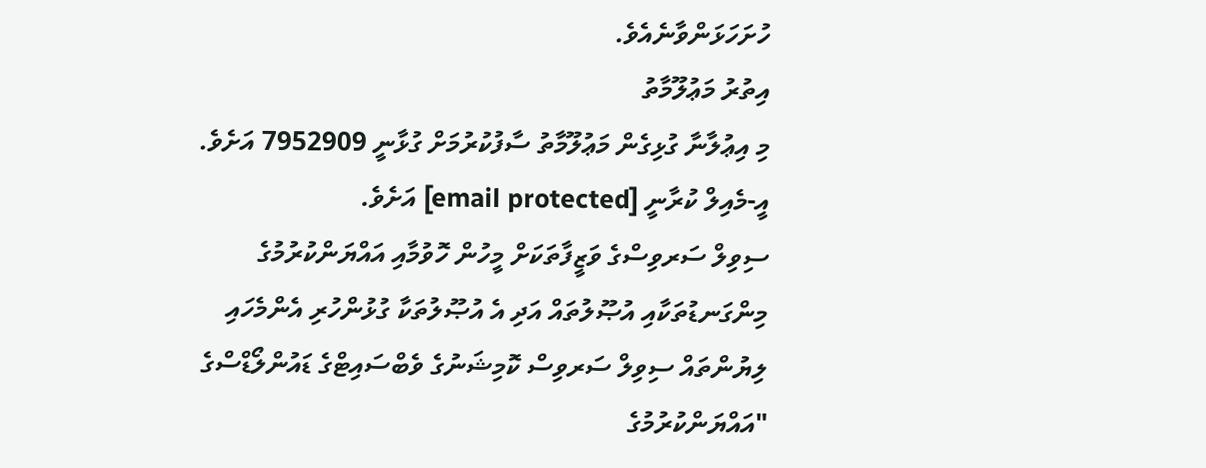ހުށަހަޅަންވާނެއެވެ.
އިތުރު މަޢުލޫމާތު
މި އިޢުލާނާ ގުޅިގެން މަޢުލޫމާތު ސާފުކުރުމަށް ގުޅާނީ 7952909 އަށެވެ. އީ-މެއިލް ކުރާނީ [email protected] އަށެވެ.
ސިވިލް ސަރވިސްގެ ވަޒީފާތަކަށް މީހުން ހޮވުމާއި އައްޔަންކުރުމުގެ މިންގަނޑުތަކާއި އުޞޫލުތައް އަދި އެ އުޞޫލުތަކާ ގުޅުންހުރި އެންމެހައި ލިޔުންތައް ސިވިލް ސަރވިސް ކޮމިޝަނުގެ ވެބްސައިޓްގެ ޑައުންލޯޑްސްގެ "އައްޔަންކުރުމުގެ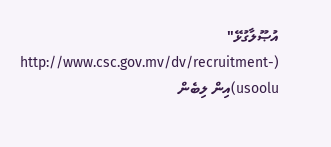އުޞޫލާގުޅޭ" (http://www.csc.gov.mv/dv/recruitment-usoolu)އިން ލިބެން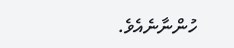ހުންނާނެއެވެ.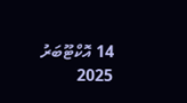14 އޮކްޓޫބަރު 2025